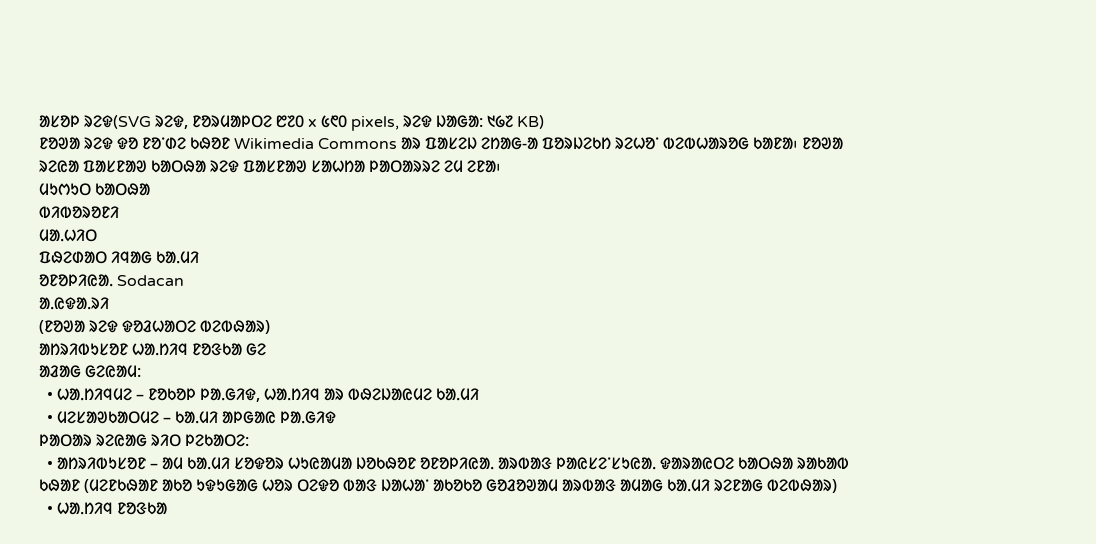ᱟᱥᱚᱞ ᱨᱮᱫ(SVG ᱨᱮᱫ, ᱱᱚᱨᱢᱟᱞᱛᱮ ᱘᱗᱐ x ᱕᱖᱐ pixels, ᱨᱮᱫ ᱡᱟᱜᱟ: ᱑᱙᱗ KB)
ᱱᱚᱣᱟ ᱨᱮᱫ ᱫᱚ ᱱᱚᱸᱰᱮ ᱠᱷᱚᱱ Wikimedia Commons ᱟᱨ ᱯᱟᱥᱮᱡ ᱮᱴᱟᱜ-ᱟ ᱯᱚᱨᱡᱮᱠᱴ ᱨᱮᱦᱚᱸ ᱵᱮᱵᱦᱟᱨᱚᱜ ᱠᱟᱱᱟ᱾ ᱱᱚᱣᱟ ᱨᱮᱭᱟ ᱯᱟᱥᱱᱟᱣ ᱠᱟᱛᱷᱟ ᱨᱮᱫ ᱯᱟᱥᱱᱟᱣ ᱥᱟᱦᱴᱟ ᱞᱟᱛᱟᱨᱨᱮ ᱮᱢ ᱮᱱᱟ᱾
ᱢᱩᱬᱩᱛ ᱠᱟᱛᱷᱟ
ᱵᱤᱵᱚᱨᱚᱱᱤ
ᱢᱟᱹᱦᱤᱛ
ᱯᱷᱮᱰᱟᱛ ᱤᱧᱟᱜ ᱠᱟᱹᱢᱤ
ᱚᱱᱚᱞᱤᱭᱟᱹ Sodacan
ᱟᱹᱭᱫᱟᱹᱨᱤ
(ᱱᱚᱣᱟ ᱨᱮᱫ ᱫᱚᱲᱦᱟᱛᱮ ᱵᱮᱵᱷᱟᱨ)
ᱟᱴᱨᱤᱵᱩᱥᱚᱱ ᱦᱟᱹᱴᱤᱧ ᱱᱚᱝᱠᱟ ᱜᱮ
ᱟᱲᱟᱜ ᱜᱮᱭᱟᱢ:
  • ᱦᱟᱹᱴᱤᱧᱢᱮ – ᱱᱚᱠᱚᱞ ᱞᱟᱹᱜᱤᱫ, ᱦᱟᱹᱴᱤᱧ ᱟᱨ ᱵᱷᱮᱡᱟᱭᱢᱮ ᱠᱟᱹᱢᱤ
  • ᱢᱮᱥᱟᱣᱠᱟᱛᱢᱮ – ᱠᱟᱹᱢᱤ ᱟᱞᱜᱟᱭ ᱞᱟᱹᱜᱤᱫ
ᱞᱟᱛᱟᱨ ᱨᱮᱭᱟᱜ ᱨᱤᱛ ᱞᱮᱠᱟᱛᱮ:
  • ᱟᱴᱨᱤᱵᱩᱥᱚᱱ – ᱟᱢ ᱠᱟᱹᱢᱤ ᱥᱚᱫᱚᱨ ᱦᱩᱭᱟᱢᱟ ᱡᱚᱠᱷᱚᱱ ᱚᱱᱚᱞᱤᱭᱟᱹ ᱟᱨᱵᱟᱝ ᱞᱟᱭᱥᱮᱸᱥᱩᱭᱟᱹ ᱫᱟᱨᱟᱭᱛᱮ ᱠᱟᱛᱷᱟ ᱨᱟᱠᱟᱵ ᱠᱷᱟᱱ (ᱢᱮᱱᱠᱷᱟᱱ ᱟᱠᱚ ᱩᱫᱩᱜᱟᱜ ᱦᱚᱨ ᱛᱮᱫᱚ ᱵᱟᱝ ᱡᱟᱦᱟᱸ ᱟᱠᱚᱠᱚ ᱜᱚᱲᱚᱣᱟᱢ ᱟᱨᱵᱟᱝ ᱟᱢᱟᱜ ᱠᱟᱹᱢᱤ ᱨᱮᱱᱟᱜ ᱵᱮᱵᱷᱟᱨ)
  • ᱦᱟᱹᱴᱤᱧ ᱱᱚᱝᱠᱟ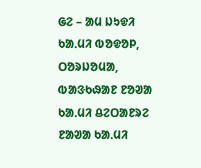ᱜᱮ – ᱟᱢ ᱡᱩᱫᱤ ᱠᱟᱹᱢᱤ ᱵᱚᱫᱚᱞ, ᱛᱚᱨᱡᱚᱢᱟ, ᱵᱟᱝᱠᱷᱟᱱ ᱱᱚᱣᱟ ᱠᱟᱹᱢᱤ ᱪᱮᱛᱟᱱᱨᱮ ᱱᱟᱣᱟ ᱠᱟᱹᱢᱤ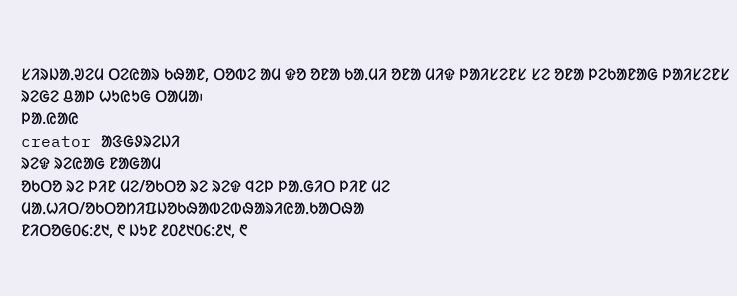ᱥᱤᱨᱡᱟᱹᱣᱮᱢ ᱛᱮᱭᱟᱨ ᱠᱷᱟᱱ, ᱛᱚᱵᱮ ᱟᱢ ᱫᱚ ᱚᱱᱟ ᱠᱟᱹᱢᱤ ᱚᱱᱟ ᱢᱤᱫ ᱞᱟᱤᱥᱮᱱᱥ ᱥᱮ ᱚᱱᱟ ᱞᱮᱠᱟᱱᱟᱜ ᱞᱟᱤᱥᱮᱱᱥ ᱨᱮᱜᱮ ᱪᱟᱞ ᱦᱩᱭᱩᱜ ᱛᱟᱢᱟ᱾
ᱞᱟ.ᱭᱟᱭ
creator ᱟᱝᱜᱽᱨᱮᱡᱤ
ᱨᱮᱫ ᱨᱮᱭᱟᱜ ᱱᱟᱜᱟᱢ
ᱚᱠᱛᱚ ᱨᱮ ᱞᱤᱱ ᱢᱮ/ᱚᱠᱛᱚ ᱨᱮ ᱨᱮᱫ ᱧᱮᱞ ᱞᱟᱹᱜᱤᱛ ᱞᱤᱱ ᱢᱮ
ᱢᱟᱹᱦᱤᱛ/ᱚᱠᱛᱚᱴᱤᱯᱡᱚᱠᱷᱟᱵᱮᱵᱷᱟᱨᱤᱭᱟᱹᱠᱟᱛᱷᱟ
ᱱᱤᱛᱚᱜ᱐᱔:᱒᱑, ᱖ ᱡᱩᱱ ᱒᱐᱒᱑᱐᱔:᱒᱑, ᱖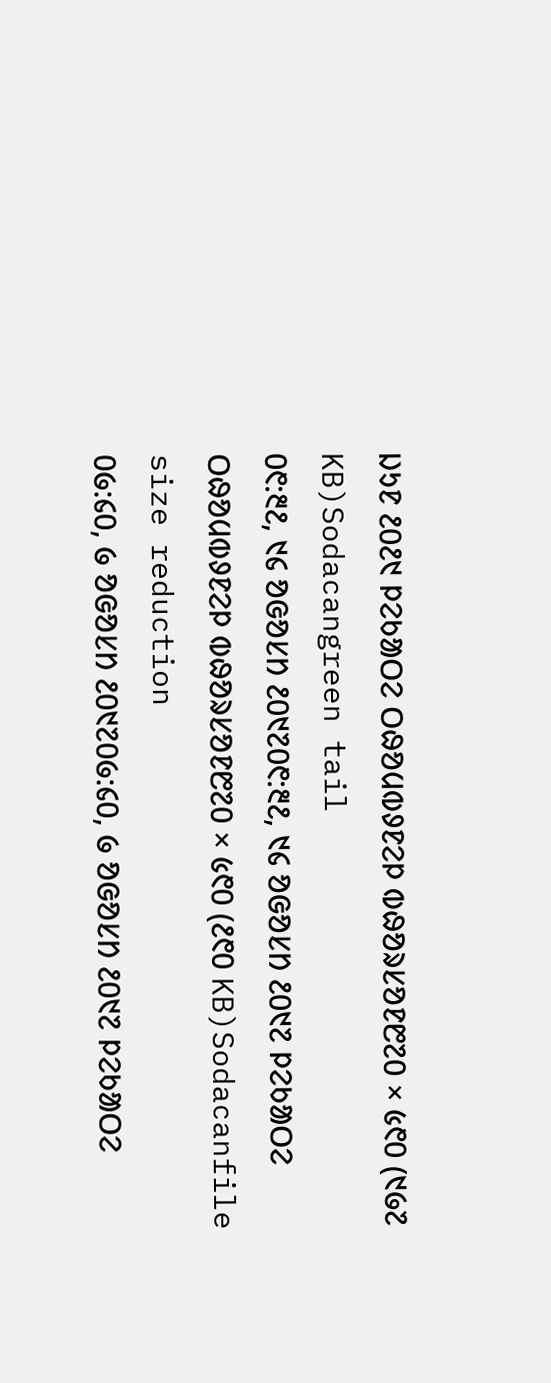ᱡᱩᱱ ᱒᱐᱒᱑ ᱞᱮᱠᱟᱛᱮ ᱛᱷᱚᱢᱵᱽᱱᱮᱞ ᱵᱷᱚᱨᱥᱚᱱ᱘᱗᱐ × ᱕᱖᱐ (᱑᱙᱗ KB)Sodacangreen tail
᱐᱖:᱓᱒, ᱑᱔ ᱚᱜᱚᱥᱴ ᱒᱐᱑᱗᱐᱖:᱓᱒, ᱑᱔ ᱚᱜᱚᱥᱴ ᱒᱐᱑᱗ ᱞᱮᱠᱟᱛᱮ ᱛᱷᱚᱢᱵᱽᱱᱮᱞ ᱵᱷᱚᱨᱥᱚᱱ᱘᱗᱐ × ᱕᱖᱐ (᱒᱖᱐ KB)Sodacanfile size reduction
᱐᱙:᱔᱐, ᱙ ᱚᱜᱚᱥᱴ ᱒᱐᱑᱗᱐᱙:᱔᱐, ᱙ ᱚᱜᱚᱥᱴ ᱒᱐᱑᱗ ᱞᱮᱠᱟᱛᱮ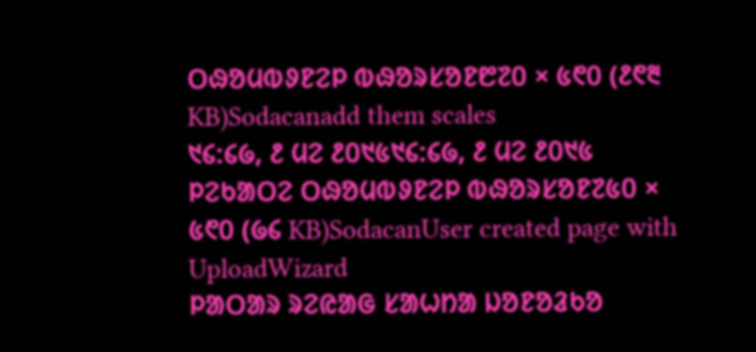ᱛᱷᱚᱢᱵᱽᱱᱮᱞ ᱵᱷᱚᱨᱥᱚᱱ᱘᱗᱐ × ᱕᱖᱐ (᱒᱖᱓ KB)Sodacanadd them scales
᱑᱔:᱔᱙, ᱒ ᱢᱮ ᱒᱐᱑᱕᱑᱔:᱔᱙, ᱒ ᱢᱮ ᱒᱐᱑᱕ ᱞᱮᱠᱟᱛᱮ ᱛᱷᱚᱢᱵᱽᱱᱮᱞ ᱵᱷᱚᱨᱥᱚᱱ᱗᱕᱐ × ᱕᱖᱐ (᱙᱔ KB)SodacanUser created page with UploadWizard
ᱞᱟᱛᱟᱨ ᱨᱮᱭᱟᱜ ᱥᱟᱦᱴᱟ ᱡᱚᱱᱚᱲᱠᱚ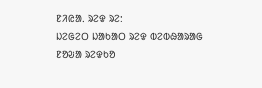ᱱᱤᱭᱟᱹ ᱨᱮᱫ ᱨᱮ:
ᱡᱮᱜᱮᱛ ᱡᱟᱠᱟᱛ ᱨᱮᱫ ᱵᱮᱵᱷᱟᱨᱟᱜ
ᱱᱚᱶᱟ ᱨᱮᱫᱠᱚ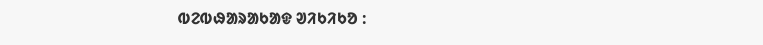ᱵᱮᱵᱷᱟᱨᱟᱠᱟᱫ ᱣᱤᱠᱤᱠᱚ :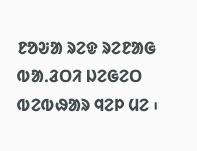ᱱᱚᱶᱟ ᱨᱮᱫ ᱨᱮᱱᱟᱜ ᱵᱟᱹᱲᱛᱤ ᱡᱮᱜᱮᱛ ᱵᱮᱵᱷᱟᱨ ᱧᱮᱞ ᱢᱮ ᱾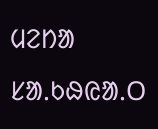ᱢᱮᱴᱟ ᱥᱟᱹᱠᱷᱭᱟᱹᱛ